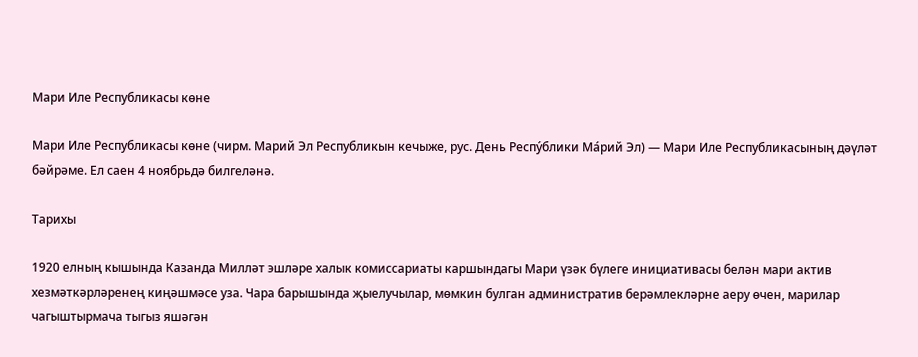Мари Иле Республикасы көне

Мари Иле Республикасы көне (чирм. Марий Эл Республикын кечыже, рус. День Респу́блики Ма́рий Эл) — Мари Иле Республикасының дәүләт бәйрәме. Ел саен 4 ноябрьдә билгеләнә.

Тарихы

1920 елның кышында Казанда Милләт эшләре халык комиссариаты каршындагы Мари үзәк бүлеге инициативасы белән мари актив хезмәткәрләренең киңәшмәсе уза. Чара барышында җыелучылар, мөмкин булган административ берәмлекләрне аеру өчен, марилар чагыштырмача тыгыз яшәгән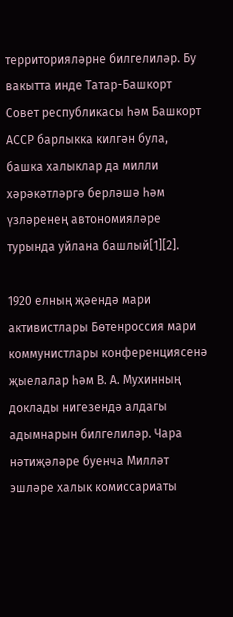территорияләрне билгелиләр. Бу вакытта инде Татар-Башкорт Совет республикасы һәм Башкорт АССР барлыкка килгән була, башка халыклар да милли хәрәкәтләргә берләшә һәм үзләренең автономияләре турында уйлана башлый[1][2].

1920 елның җәендә мари активистлары Бөтенроссия мари коммунистлары конференциясенә җыелалар һәм В. А. Мухинның доклады нигезендә алдагы адымнарын билгелиләр. Чара нәтиҗәләре буенча Милләт эшләре халык комиссариаты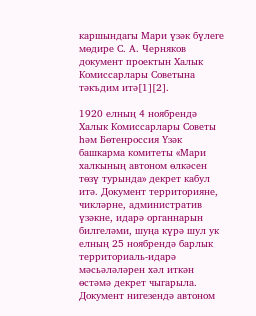каршындагы Мари үзәк бүлеге мөдире С. А. Черняков документ проектын Халык Комиссарлары Советына тәкъдим итә[1][2].

1920 елның 4 ноябрендә Халык Комиссарлары Советы һәм Бөтенроссия Үзәк башкарма комитеты «Мари халкының автоном өлкәсен төзү турында» декрет кабул итә. Документ территорияне, чикләрне, административ үзәкне, идарә органнарын билгеләми, шуңа күрә шул ук елның 25 ноябрендә барлык территориаль-идарә мәсьәләләрен хәл иткән өстәмә декрет чыгарыла. Документ нигезендә автоном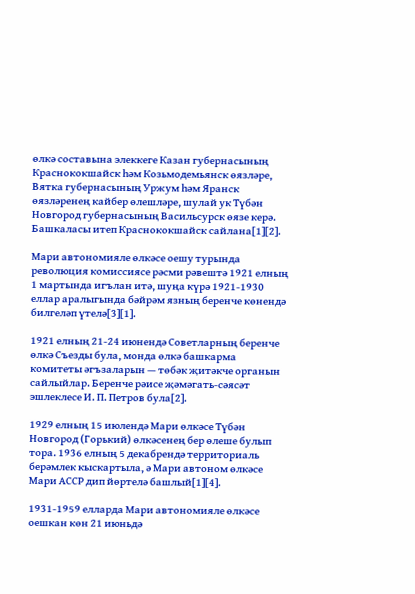өлкә составына элеккеге Казан губернасының Краснококшайск һәм Козьмодемьянск өязләре, Вятка губернасының Уржум һәм Яранск өязләренең кайбер өлешләре, шулай ук Түбән Новгород губернасының Васильсурск өязе керә. Башкаласы итеп Краснококшайск сайлана[1][2].

Мари автономияле өлкәсе оешу турында революция комиссиясе рәсми рәвештә 1921 елның 1 мартында игълан итә, шуңа күрә 1921-1930 еллар аралыгында бәйрәм язның беренче көнендә билгеләп үтелә[3][1].

1921 елның 21-24 июнендә Советларның беренче өлкә Съезды була, монда өлкә башкарма комитеты әгъзаларын — төбәк җитәкче органын сайлыйлар. Беренче рәисе җәмәгать-сәясәт эшлеклесе И. П. Петров була[2].

1929 елның 15 июлендә Мари өлкәсе Түбән Новгород (Горький) өлкәсенең бер өлеше булып тора. 1936 елның 5 декабрендә территориаль берәмлек кыскартыла, ә Мари автоном өлкәсе Мари АССР дип йөртелә башлый[1][4].

1931-1959 елларда Мари автономияле өлкәсе оешкан көн 21 июньдә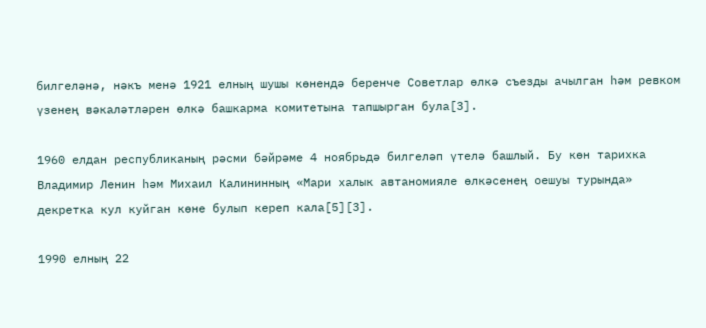билгеләнә, нәкъ менә 1921 елның шушы көнендә беренче Советлар өлкә съезды ачылган һәм ревком үзенең вәкаләтләрен өлкә башкарма комитетына тапшырган була[3].

1960 елдан республиканың рәсми бәйрәме 4 ноябрьдә билгеләп үтелә башлый. Бу көн тарихка Владимир Ленин һәм Михаил Калининның «Мари халык автаномияле өлкәсенең оешуы турында» декретка кул куйган көне булып кереп кала[5][3].

1990 елның 22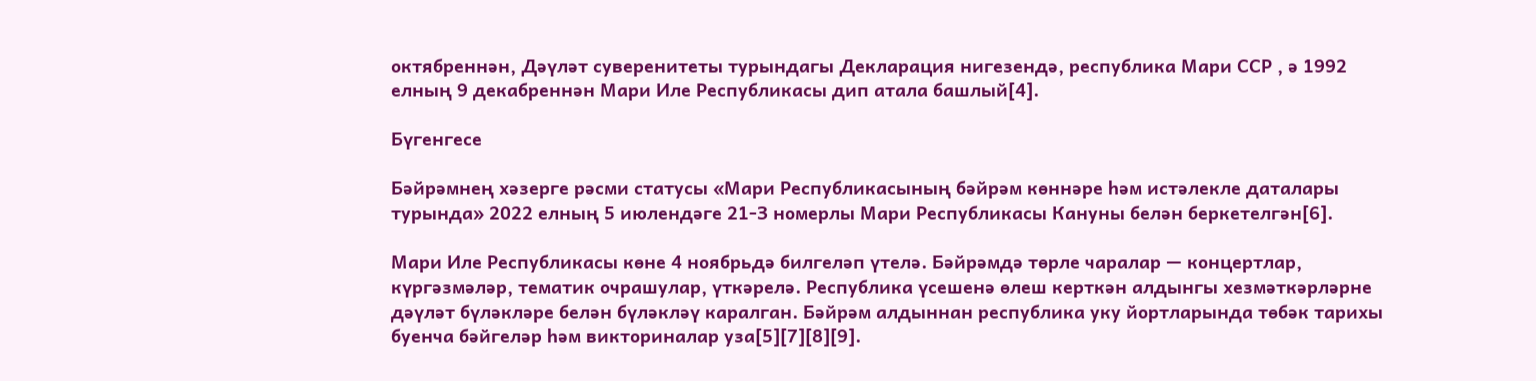октябреннән, Дәүләт суверенитеты турындагы Декларация нигезендә, республика Мари ССР , ә 1992 елның 9 декабреннән Мари Иле Республикасы дип атала башлый[4].

Бүгенгесе

Бәйрәмнең хәзерге рәсми статусы «Мари Республикасының бәйрәм көннәре һәм истәлекле даталары турында» 2022 елның 5 июлендәге 21-З номерлы Мари Республикасы Кануны белән беркетелгән[6].

Мари Иле Республикасы көне 4 ноябрьдә билгеләп үтелә. Бәйрәмдә төрле чаралар — концертлар, күргәзмәләр, тематик очрашулар, үткәрелә. Республика үсешенә өлеш керткән алдынгы хезмәткәрләрне дәүләт бүләкләре белән бүләкләү каралган. Бәйрәм алдыннан республика уку йортларында төбәк тарихы буенча бәйгеләр һәм викториналар уза[5][7][8][9].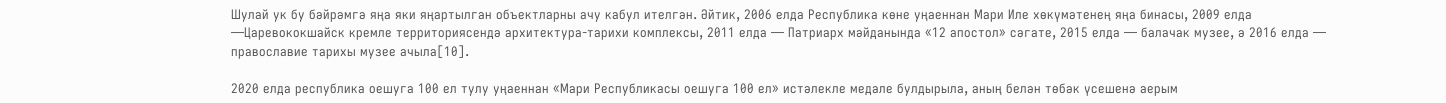Шулай ук бу бәйрәмгә яңа яки яңартылган объектларны ачу кабул ителгән. Әйтик, 2006 елда Республика көне уңаеннан Мари Иле хөкүмәтенең яңа бинасы, 2009 елда —Царевококшайск кремле территориясендә архитектура-тарихи комплексы, 2011 елда — Патриарх мәйданында «12 апостол» сәгате, 2015 елда — балачак музее, ә 2016 елда — православие тарихы музее ачыла[10].

2020 елда республика оешуга 100 ел тулу уңаеннан «Мари Республикасы оешуга 100 ел» истәлекле медале булдырыла, аның белән төбәк үсешенә аерым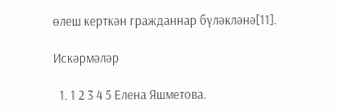өлеш керткән гражданнар бүләкләнә[11].

Искәрмәләр

  1. 1 2 3 4 5 Елена Яшметова.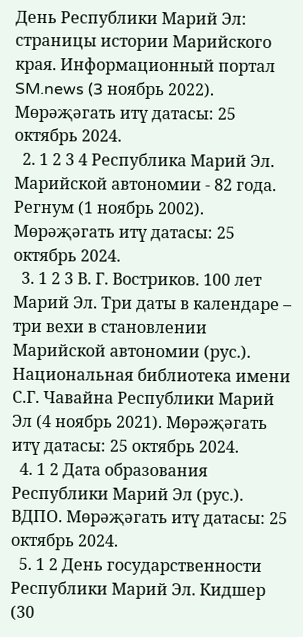День Республики Марий Эл: страницы истории Марийского края. Информационный портал SM.news (3 ноябрь 2022). Мөрәҗәгать итү датасы: 25 октябрь 2024.
  2. 1 2 3 4 Республика Марий Эл. Марийской автономии - 82 года. Регнум (1 ноябрь 2002). Мөрәҗәгать итү датасы: 25 октябрь 2024.
  3. 1 2 3 В. Г. Востриков. 100 лет Марий Эл. Три даты в календаре – три вехи в становлении Марийской автономии (рус.). Национальная библиотека имени С.Г. Чавайна Республики Марий Эл (4 ноябрь 2021). Мөрәҗәгать итү датасы: 25 октябрь 2024.
  4. 1 2 Дата образования Республики Марий Эл (рус.). ВДПО. Мөрәҗәгать итү датасы: 25 октябрь 2024.
  5. 1 2 День государственности Республики Марий Эл. Кидшер (30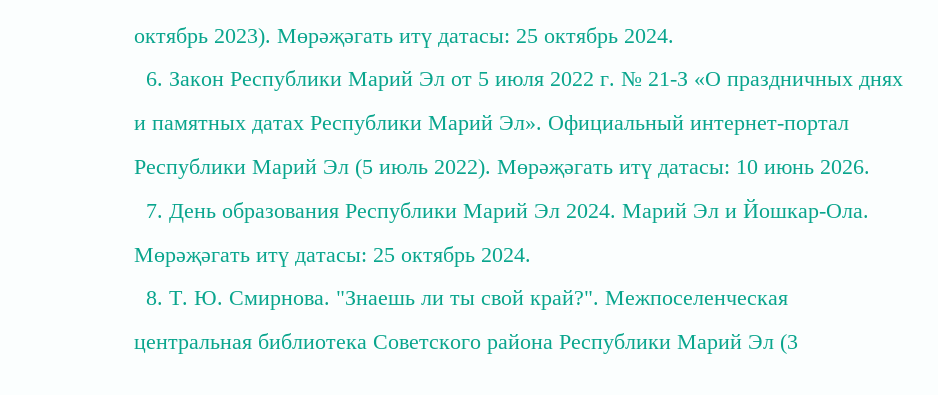октябрь 2023). Мөрәҗәгать итү датасы: 25 октябрь 2024.
  6. Закон Республики Марий Эл от 5 июля 2022 г. № 21-З «О праздничных днях и памятных датах Республики Марий Эл». Официальный интернет-портал Республики Марий Эл (5 июль 2022). Мөрәҗәгать итү датасы: 10 июнь 2026.
  7. День образования Республики Марий Эл 2024. Марий Эл и Йошкар-Ола. Мөрәҗәгать итү датасы: 25 октябрь 2024.
  8. Т. Ю. Смирнова. "Знаешь ли ты свой край?". Межпоселенческая центральная библиотека Советского района Республики Марий Эл (3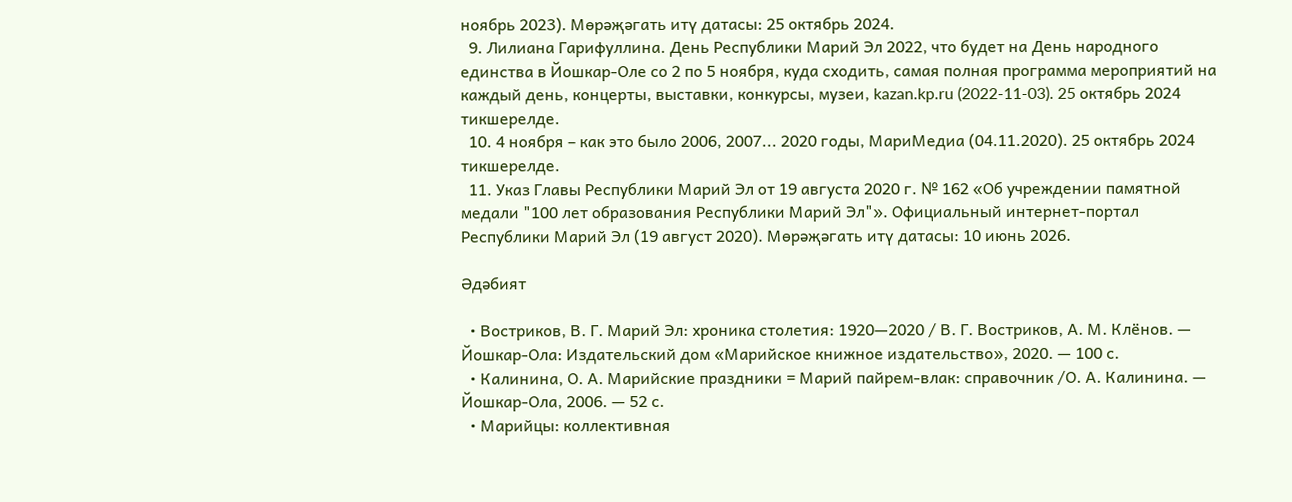ноябрь 2023). Мөрәҗәгать итү датасы: 25 октябрь 2024.
  9. Лилиана Гарифуллина. День Республики Марий Эл 2022, что будет на День народного единства в Йошкар-Оле со 2 по 5 ноября, куда сходить, самая полная программа мероприятий на каждый день, концерты, выставки, конкурсы, музеи, kazan.kp.ru (2022-11-03). 25 октябрь 2024 тикшерелде.
  10. 4 ноября – как это было 2006, 2007... 2020 годы, МариМедиа (04.11.2020). 25 октябрь 2024 тикшерелде.
  11. Указ Главы Республики Марий Эл от 19 августа 2020 г. № 162 «Об учреждении памятной медали "100 лет образования Республики Марий Эл"». Официальный интернет-портал Республики Марий Эл (19 август 2020). Мөрәҗәгать итү датасы: 10 июнь 2026.

Әдәбият

  • Востриков, В. Г. Марий Эл: хроника столетия: 1920—2020 / В. Г. Востриков, А. М. Клёнов. — Йошкар-Ола: Издательский дом «Марийское книжное издательство», 2020. — 100 с.
  • Калинина, О. А. Марийские праздники = Марий пайрем-влак: справочник /О. А. Калинина. — Йошкар-Ола, 2006. — 52 с.
  • Марийцы: коллективная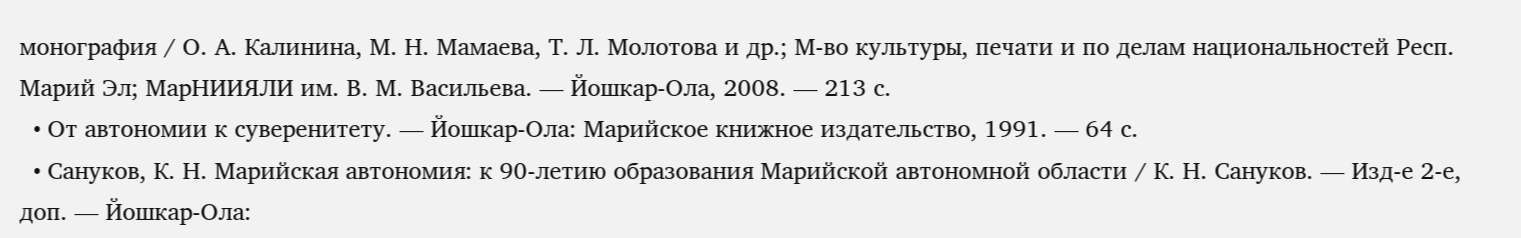монография / О. А. Калинина, М. Н. Мамаева, Т. Л. Молотова и др.; М-во культуры, печати и по делам национальностей Респ. Марий Эл; МарНИИЯЛИ им. В. М. Васильева. — Йошкар-Ола, 2008. — 213 с.
  • От автономии к суверенитету. — Йошкар-Ола: Марийское книжное издательство, 1991. — 64 с.
  • Сануков, К. Н. Марийская автономия: к 90-летию образования Марийской автономной области / К. Н. Сануков. — Изд-е 2-е, доп. — Йошкар-Ола: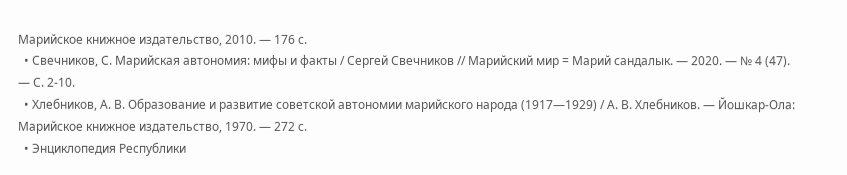Марийское книжное издательство, 2010. — 176 с.
  • Свечников, С. Марийская автономия: мифы и факты / Сергей Свечников // Марийский мир = Марий сандалык. — 2020. — № 4 (47). — С. 2-10.
  • Хлебников, А. В. Образование и развитие советской автономии марийского народа (1917—1929) / А. В. Хлебников. — Йошкар-Ола: Марийское книжное издательство, 1970. — 272 с.
  • Энциклопедия Республики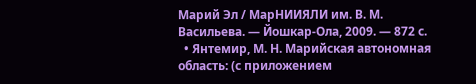Марий Эл / МарНИИЯЛИ им. В. М. Васильева. — Йошкар-Ола, 2009. — 872 с.
  • Янтемир, М. Н. Марийская автономная область: (с приложением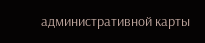административной карты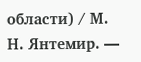области) / М. Н. Янтемир. —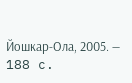Йошкар-Ола, 2005. — 188 c.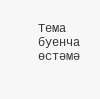Тема буенча өстәмә